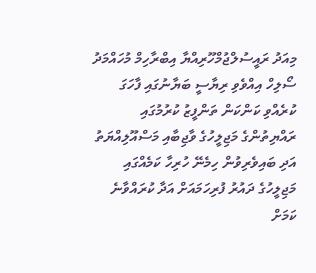މިއަދު ރައީސުލްޖުމްހޫރިއްޔާ އިބްރާހިމް މުހައްމަދު ސޯލިހް އިއްވެވި ރިޔާސީ ބަޔާނުގައި ފާހަގަ ކުރެއްވި ކަންކަން ތަންފީޒު ކުރުމުގައި ރައްޔިތުންގެ މަޖިލީހުގެ ވާޖިބާއި މަސްއޫލިއްޔަތު އަދި ބައިވެރިވުން ހިމެނޭ ހުރިހާ ކަމެއްގައި މަޖިލީހުގެ ދައުރު ފުރިހަމައަށް އަދާ ކުރައްވާނެ ކަމަށް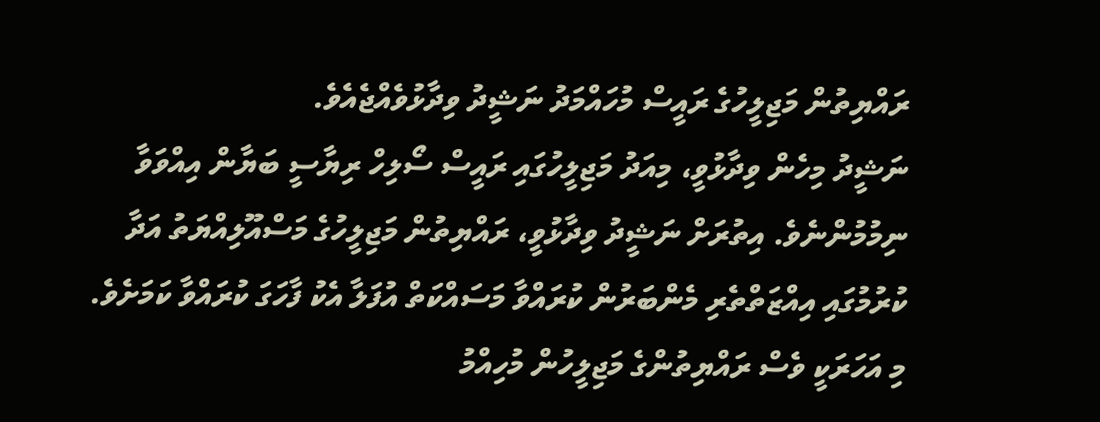ރައްޔިތުން މަޖިލީހުގެ ރައީސް މުހައްމަދު ނަޝީދު ވިދާޅުވެއްޖެއެވެ.
ނަޝީދު މިހެން ވިދާޅުވީ، މިއަދު މަޖިލީހުގައި ރައީސް ސޯލިހް ރިޔާސީ ބަޔާން އިއްވަވާ ނިމުމުންނެވެ. އިތުރަށް ނަޝީދު ވިދާޅުވީ، ރައްޔިތުން މަޖިލީހުގެ މަސްއޫލިއްޔަތު އަދާ ކުރުމުގައި އިއްޒަތްތެރި މެންބަރުން ކުރައްވާ މަސައްކަތް އުފަލާ އެކު ފާހަގަ ކުރައްވާ ކަމަށެވެ. މި އަހަރަކީ ވެސް ރައްޔިތުންގެ މަޖިލީހުން މުހިއްމު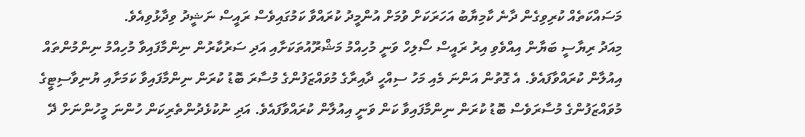މަސައްކަތެއް ކުރިވިގެން ދާނެ ކާމިޔާބު އަހަރަކަށް ވުމަށް އުންމީދު ކުރައްވާ ކަމުގައިވެސް ރައީސް ނަޝީދު ވިދާޅުވިއެވެ.
މިއަދު ރިޔާސީ ބަޔާން އިއްވެވި އިރު ރައީސް ސޯލިހް ވަނީ މުހިއްމު މަޝްރޫއުތަކަށާއި އަދި ސަރުކާރުން ނިންމާފައިވާ މުހިއްމު ނިންމުންތައް އިއުލާން ކުރައްވާފައެވެ. އެ ގޮތުން އަންނަ މެއި މަހު ސިއްހީ ދާއިރާގެ މުވައްޒަފުންގެ މުސާރަ ބޮޑު ކުރަން ނިންމާފައިވާ ކަމަށާއި ޔުނިވާސިޓީގެ މުވައްޒަފުންގެ މުސާރަވެސް ބޮޑު ކުރަން ނިންމާފައިވާ ކަން ވަނީ އިއުލާން ކުރައްވާފައެވެ. އަދި ނުކުޅެދުންތެރިކަން ހުންނަ މީހުންނަށް ދޭ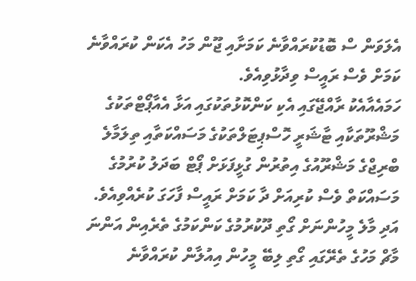އެލަވަން ސް ބޮޑުކުރައްވާނެ ކަމަށާއި ޖޫން މަހު އެކަން ކުރައްވާނެ ކަމަށް ވެސް ރައީސް ވިދާޅުވިއެވެ.
ހަމައެއާއެކު ރާއްޖޭގައި އެކި ކަންކޮޅުތަކުގައި އަޅާ އެއާޕޯޓްތަކުގެ މަޝްރޫތަކާއި ޓާޝަރީ ހޮސްޕިޓަލްތަކުގެ މަސައްކަތާއި ތިލަމާލެ ބްރިޖްގެ މަޝްރޫއުގެ އިތުރުން ގުޅީފަޅަށް ޕޯޓް ބަދަލު ކުރުމުގެ މަސައްކަތް ވެސް ކުރިއަށް ދާ ކަމަށް ރައީސް ފާހަގަ ކުރެއްވިއެވެ. އަދި މާލެ މީހުންނަށް ގޯތި ދޫކުރުމުގެ ކަންކަމުގެ ތެރެއިން އަންނަ މާޗް މަހުގެ ތެރޭގައި ގޯތި ލިބޭ މީހުން އިއުލާން ކުރައްވާނެ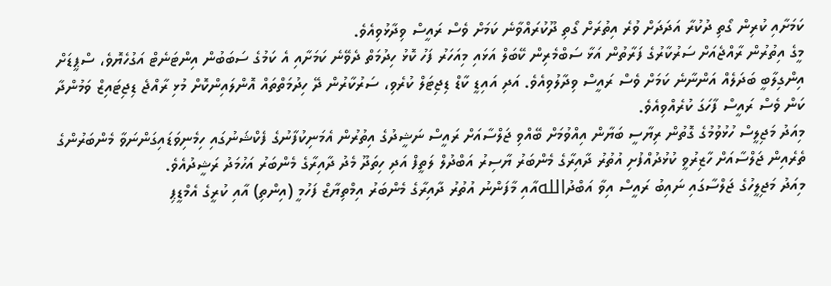ކަމަށާއި ކުރިން ގޯތި ދުކުރާ އަދަދަށް ވުރެ އިތުރަށް ގޯތި ދޫކުރައްވާނެ ކަމަށް ވެސް ރައީސް ވިދާޅުވިއެވެ.
މީގެ އިތުރުން ރާއްޖެއަށް ސަރުކާރުގެ ފަރާތުން އަޅާ ސަބްމެރިން ކޭބަލް އަޅައި މިއަހަރު ފަހު ކޮޅު ހިދުމަތް ދެވޭނެ ކަމަށާއި އެ ކަމުގެ ސަބަބުން އިންޓަނެޓް އަގުހެޔޮވެ، ސްޕީޑަށް އިންގިލާބީ ބަދަލެއް އަންނާނެ ކަމަށް ވެސް ރައީސް ވިދާލުވިއެވެ. އަދި އައިޑީ ކާޑް ޑިޖިޓަލް ކުރެވި، ސަރުކާރުން ދޭ ހިދުމަތްތައް އޮންލައިންކޮށް މުޅި ރާއްޖެ ޑިޖިޓައިޒް ވަމުންދާ ކަން ވެސް ރައީސް ފާހަގަ ކުރެއްވިއެވެ.
މިއަދު މަޖިލީސް ހުޅުވުމުގެ ގޮތުން ރިޔާސީ ބަޔާން އިއްވުމަށް ބޭއްވި ޖަލްސާއަށް ރައީސް ނަޝީދުގެ އިތުރުން އެމަނިކުފާނުގެ ފެކްޝަނުގައި ހިމެނިވަޑައިގަންނަވާ މެންބަރުންގެ ތެރެއިން ޖަލްސާއަށް ހާޒިރުވީ ކުޅުދުއްފުށި އުތުރު ދާއިރާގެ މެންބަރު ޔާސިރު އަބްދުލް ލަތީފް އަދި ހިތަދޫ މެދު ދާއިރާގެ މެންބަރު އަހުމަދު ރަޝީދުއެވެ.
މިއަދު މަޖިލީހުގެ ޖަލްސާގައި ނައިބު ރައީސް އިވާ އަބްދުاللهއާއި މާފަންނު އުތުރު ދާއިރާގެ މެންބަރު އިމްތިޔާޒް ފަހުމީ (އިންތި) އާއި ކުރީގެ އެމްޑީޕި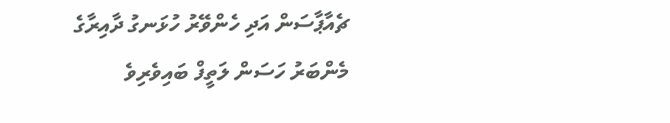ޗެއާޕާސަން އަދި ހެންވޭރު ހުޅަނގު ދާއިރާގެ މެންބަރު ހަސަން ލަތީފް ބައިވެރިވެ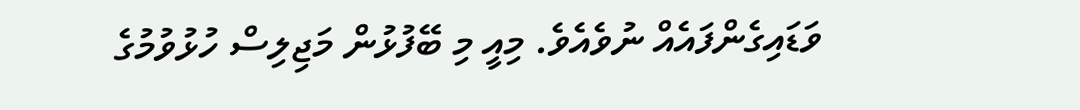ވަޑައިގެންފައެއް ނުވެއެވެ. މިއީ މި ބޭފުޅުން މަޖިލިސް ހުޅުވުމުގެ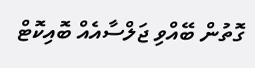ގޮތުން ބޭއްވި ޖަލްސާއެއް ބޮއިކޮޓް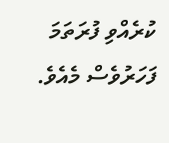ކުރެއްވި ފުރަތަމަ ފަހަރުވެސް މެއެވެ.